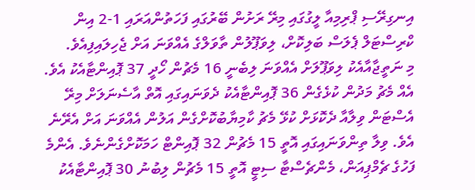އިނގިރޭސި ޕްރިމިއާ ލީގުގައި މިރޭ ރަށުން ބޭރުގައި ފަހަތުންއަރައި 1-2 އިން ކްރިސްޓަލް ޕެލަސް ބަލިކޮށް، ލިވަޕޫލުން ތާވަލްގެ އެއްވަނަ އަށް ޖެހިލައިފިއެވެ.
މި ނަތީޖާއާއެކު ލިވަޕޫލަށް އެއްވަނަ ލިބެނީ 16 މެޗުން ހޯދީ 37 ޕޮއިންޓާއެކު އެވެ. އެއް މެޗު މަދުން ކުޅެގެން 36 ޕޮއިންޓާއެކު ދެވަނައިގައި އޮތް އާސެނަލަށް މިރޭ އެސްޓަން ވިލާއާ ދެކޮޅަށް ކުޅޭ މެޗު ކާމިޔާބުކޮށްގެން އަލުން އެއްވަނަ އަށް އެރޭނެ އެވެ. ވިލާ ތިންވަނައިގައި އޮތީ 15 މެޗުން 32 ޕޮއިންޓް ހަމަކޮށްގެންނެވެ. އެންމެ ފަހުގެ ޗެމްޕިއަން، މެންޗެސްޓާ ސިޓީ އޮތީ 15 މެޗުން ލިބުނު 30 ޕޮއިންޓާއެކު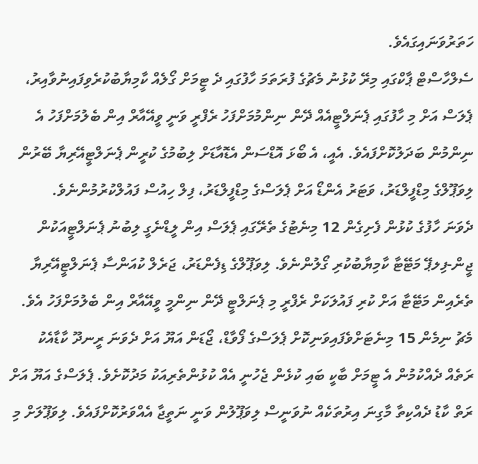ހަތަރުވަނައިގައެވެ.
ސެލްހާސްޓް ޕާކްގައި މިރޭ ކުޅުނު މެޗުގެ ފުރަތަމަ ހާފުގައި ދެ ޓީމަށް ގޯލެއް ކާމިޔާބުކުރެވިފައިނުވާއިރު، ޕެލަސް އަށް މި ހާފުގައި ޕެނަލްޓީއެއް ދޭން ނިންމުމަށްފަހު ރެފްރީ ވަނީ ވީއޭއާރް އިން ބެލުމަށްފަހު އެ ނިންމުން ބަދަލުކޮށްފައެވެ. އެއީ، އެ ބޯޅަ އޮޑްސަން އެޑޮއާޑަށް ލިބުމުގެ ކުރީން ޕެނަލްޓީއޭރިޔާ ބޭރުން ލިވަޕޫލްގެ މިޑްފީލްޑަރު، ވަޓަރު އެންޑޯ އަށް ޕެލަސްގެ މިޑްފީލްޑަރު، ފިލް ހިއުސް ފައުލްކުރުމުންނެވެ.
ދެވަނަ ހާފުގެ ކުޅުން ފެށިގެން 12 މިނެޓުގެ ތެރޭގައި ޕެލަސް އިން ލީޑްނެގީ ލިބުނު ޕެނަލްޓީއަކުން ޖީން-ފިލޕޭ މަޓޭޓާ ކާމިޔާބުކުރި ގޯލުންނެވެ. ލިވަޕޫލްގެ ޑިފެންޑަރު، ޖަރެލް ކުއަންސާ ޕެނަލްޓީއޭރިޔާ ތެރެއިން މަޓޭޓާ އަށް ކުރި ފައުލަކަށް ރެފްރީ މި ޕެނަލްޓީ ދޭން ނިންމީ ވީއޭއާރް އިން ބެލުމަށްފަހު އެވެ.
މެޗު ނިމެން 15 މިނެޓަށްވެފައިވަނިކޮށް ޕެލަސްގެ ފޯވާޑް، ޖޯޑަން އަޔޫ އަށް ދެވަނަ ރީނދޫ ކާޑާއެކު ރަތެއް ދެއްކުމުން އެ ޓީމަށް ބާކީ ބައި ކުޅެން ޖެހުނީ އެއް ކުޅުންތެރިއަކު މަދުކޮށެވެ. ޕެލަސްގެ އަޔޫ އަށް ރަތް ކާޑު ދެއްކިތާ މާގިނަ އިރުތަކެއް ނުވަނީސް ލިވަޕޫލުން ވަނީ ނަތީޖާ އެއްވަރުކޮށްފައެވެ. ލިވަޕޫލަށް މި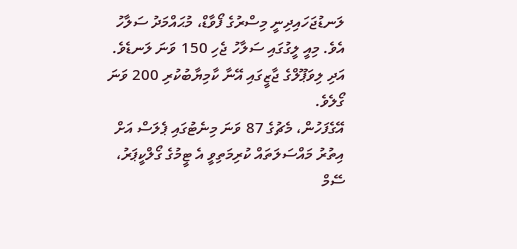ލަނޑުޖަހައިދިނީ މިސްރުގެ ފޯވާޑް، މުޙައްމަދު ސަލާހު އެވެ. މިއީ ލީގުގައި ސަލާހު ޖެހި 150 ވަނަ ލަނޑެވެ. އަދި ލިވަޕޫލްގެ ޖާޒީގައި އޭނާ ކާމިޔާބުކުރި 200 ވަނަ ގޯލެވެ.
އޭގެފަހުން، މެޗުގެ 87 ވަނަ މިނެޓުގައި ޕެލަސް އަށް އިތުރު މައްސަލަތައް ކުރިމަތިވީ އެ ޓީމުގެ ގޯލްކީޕަރު، ސޭމް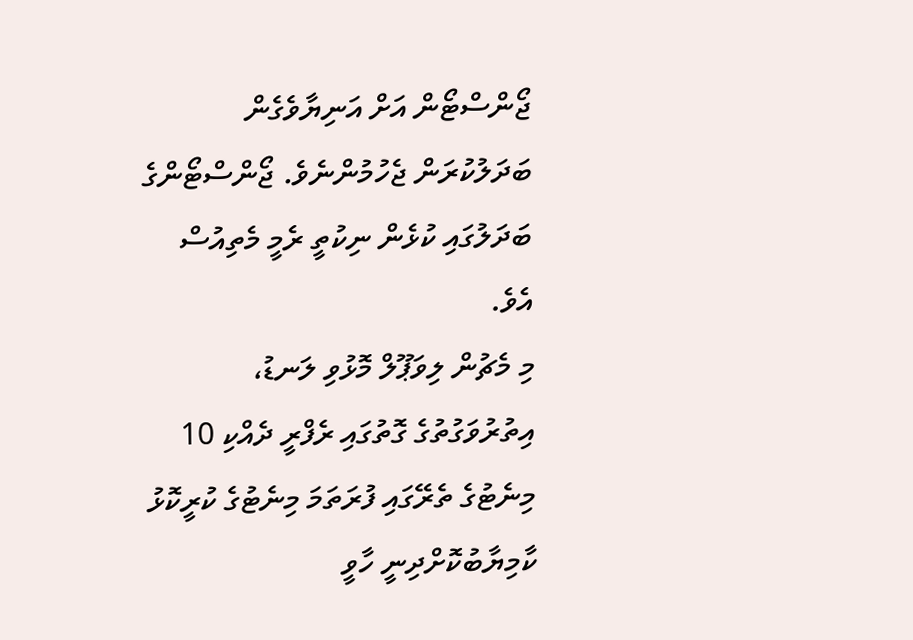ޖޯންސްޓޯން އަށް އަނިޔާވެގެން ބަދަލުކުރަން ޖެހުމުންނެވެ. ޖޯންސްޓޯންގެ ބަދަލުގައި ކުޅެން ނިކުތީ ރެމީ މެތިއުސް އެވެ.
މި މެޗުން ލިވަޕޫލް މޮޅުވި ލަނޑު، އިތުރުވަގުތުގެ ގޮތުގައި ރެފްރީ ދެއްކި 10 މިނެޓުގެ ތެރޭގައި ފުރަތަމަ މިނެޓުގެ ކުރީކޮޅު ކާމިޔާބުކޮށްދިނީ ހާވީ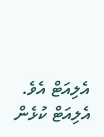އެލިއަޓް އެވެ. އެލިއަޓް ކުޅެން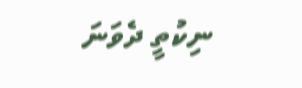ނިކުތީ ދެވަނަ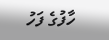ހާފުގެ ފަހު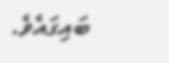ބައިގައެވެ.